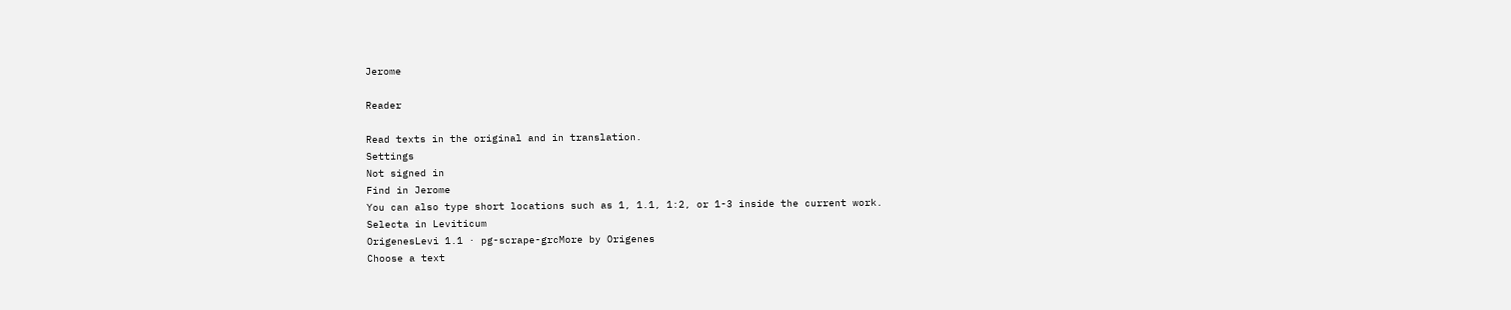Jerome

Reader

Read texts in the original and in translation.
Settings
Not signed in
Find in Jerome
You can also type short locations such as 1, 1.1, 1:2, or 1-3 inside the current work.
Selecta in Leviticum
OrigenesLevi 1.1 · pg-scrape-grcMore by Origenes
Choose a text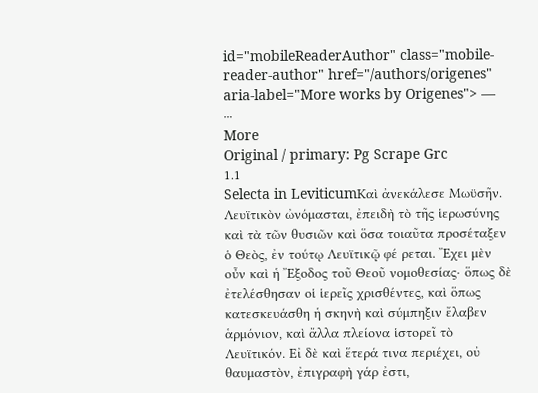id="mobileReaderAuthor" class="mobile-reader-author" href="/authors/origenes" aria-label="More works by Origenes"> —
⋯
More
Original / primary: Pg Scrape Grc
1.1
Selecta in LeviticumΚαὶ ἀνεκάλεσε Μωϋσῆν. Λευϊτικὸν ὠνόμασται, ἐπειδὴ τὸ τῆς ἱερωσύνης καὶ τὰ τῶν θυσιῶν καὶ ὅσα τοιαῦτα προσέταξεν ὁ Θεὸς, ἐν τούτῳ Λευϊτικῷ φέ ρεται. Ἔχει μὲν οὖν καὶ ἡ Ἔξοδος τοῦ Θεοῦ νομοθεσίας· ὅπως δὲ ἐτελέσθησαν οἱ ἱερεῖς χρισθέντες, καὶ ὅπως κατεσκευάσθη ἡ σκηνὴ καὶ σύμπηξιν ἔλαβεν ἁρμόνιον, καὶ ἄλλα πλείονα ἱστορεῖ τὸ Λευϊτικόν. Εἰ δὲ καὶ ἕτερά τινα περιέχει, οὐ θαυμαστὸν, ἐπιγραφὴ γάρ ἐστι,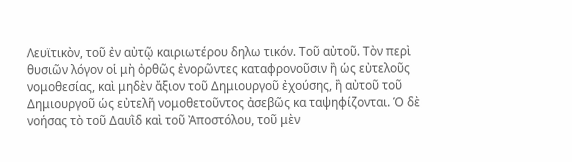Λευϊτικὸν, τοῦ ἐν αὐτῷ καιριωτέρου δηλω τικόν. Τοῦ αὐτοῦ. Τὸν περὶ θυσιῶν λόγον οἱ μὴ ὀρθῶς ἐνορῶντες καταφρονοῦσιν ἢ ὡς εὐτελοῦς νομοθεσίας, καὶ μηδὲν ἄξιον τοῦ Δημιουργοῦ ἐχούσης, ἢ αὐτοῦ τοῦ Δημιουργοῦ ὡς εὐτελῆ νομοθετοῦντος ἀσεβῶς κα ταψηφίζονται. Ὁ δὲ νοήσας τὸ τοῦ Δαυῒδ καὶ τοῦ Ἀποστόλου, τοῦ μὲν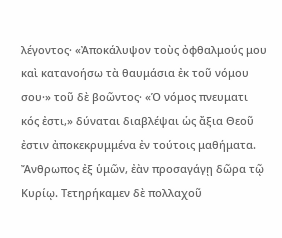λέγοντος· «Ἀποκάλυψον τοὺς ὀφθαλμούς μου καὶ κατανοήσω τὰ θαυμάσια ἐκ τοῦ νόμου σου·» τοῦ δὲ βοῶντος· «Ὁ νόμος πνευματι κός ἐστι,» δύναται διαβλέψαι ὡς ἄξια Θεοῦ ἐστιν ἀποκεκρυμμένα ἐν τούτοις μαθήματα. Ἄνθρωπος ἐξ ὑμῶν, ἐὰν προσαγάγῃ δῶρα τῷ Κυρίῳ. Τετηρήκαμεν δὲ πολλαχοῦ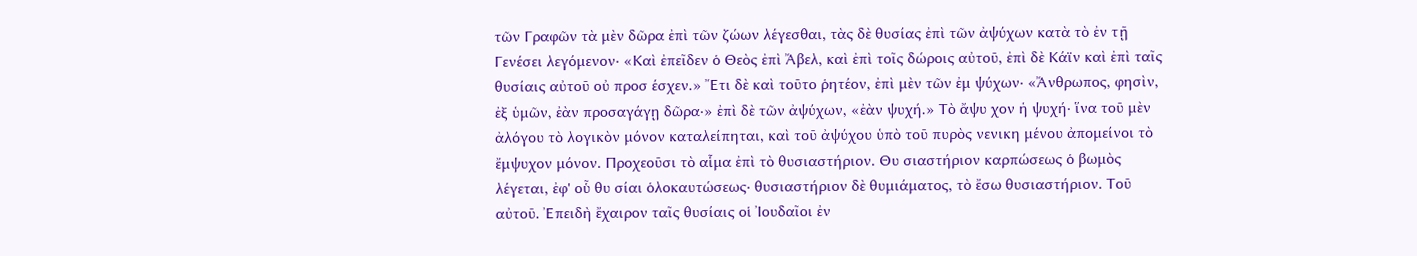τῶν Γραφῶν τὰ μὲν δῶρα ἐπὶ τῶν ζώων λέγεσθαι, τὰς δὲ θυσίας ἐπὶ τῶν ἀψύχων κατὰ τὸ ἐν τῇ Γενέσει λεγόμενον· «Καὶ ἐπεῖδεν ὁ Θεὸς ἐπὶ Ἄβελ, καὶ ἐπὶ τοῖς δώροις αὐτοῦ, ἐπὶ δὲ Κάϊν καὶ ἐπὶ ταῖς θυσίαις αὐτοῦ οὐ προσ έσχεν.» Ἔτι δὲ καὶ τοῦτο ῥητέον, ἐπὶ μὲν τῶν ἐμ ψύχων· «Ἄνθρωπος, φησὶν, ἐξ ὑμῶν, ἐὰν προσαγάγῃ δῶρα·» ἐπὶ δὲ τῶν ἀψύχων, «ἐὰν ψυχή.» Τὸ ἄψυ χον ἡ ψυχή· ἵνα τοῦ μὲν ἀλόγου τὸ λογικὸν μόνον καταλείπηται, καὶ τοῦ ἀψύχου ὑπὸ τοῦ πυρὸς νενικη μένου ἀπομείνοι τὸ ἔμψυχον μόνον. Προχεοῦσι τὸ αἷμα ἐπὶ τὸ θυσιαστήριον. Θυ σιαστήριον καρπώσεως ὁ βωμὸς λέγεται, ἐφ' οὗ θυ σίαι ὁλοκαυτώσεως· θυσιαστήριον δὲ θυμιάματος, τὸ ἔσω θυσιαστήριον. Τοῦ αὐτοῦ. Ἐπειδὴ ἔχαιρον ταῖς θυσίαις οἱ Ἰουδαῖοι ἐν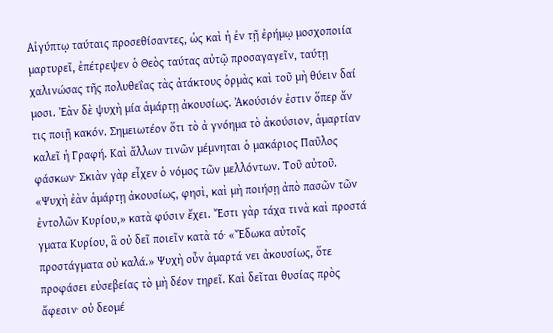Αἰγύπτῳ ταύταις προσεθίσαντες, ὡς καὶ ἡ ἐν τῇ ἐρήμῳ μοσχοποιία μαρτυρεῖ, ἐπέτρεψεν ὁ Θεὸς ταύτας αὐτῷ προσαγαγεῖν, ταύτῃ χαλινώσας τῆς πολυθεΐας τὰς ἀτάκτους ὁρμὰς καὶ τοῦ μὴ θύειν δαί μοσι. Ἐὰν δὲ ψυχὴ μία ἁμάρτῃ ἀκουσίως. Ἀκούσιόν ἐστιν ὅπερ ἄν τις ποιῇ κακόν. Σημειωτέον ὅτι τὸ ἀ γνόημα τὸ ἀκούσιον, ἁμαρτίαν καλεῖ ἡ Γραφή. Καὶ ἄλλων τινῶν μέμνηται ὁ μακάριος Παῦλος φάσκων· Σκιὰν γὰρ εἶχεν ὁ νόμος τῶν μελλόντων. Τοῦ αὐτοῦ. «Ψυχὴ ἐὰν ἁμάρτῃ ἀκουσίως, φησὶ, καὶ μὴ ποιήσῃ ἀπὸ πασῶν τῶν ἐντολῶν Κυρίου,» κατὰ φύσιν ἔχει. Ἔστι γὰρ τάχα τινὰ καὶ προστά γματα Κυρίου, ἃ οὐ δεῖ ποιεῖν κατὰ τό· «Ἔδωκα αὐτοῖς προστάγματα οὐ καλά.» Ψυχὴ οὖν ἁμαρτά νει ἀκουσίως, ὅτε προφάσει εὐσεβείας τὸ μὴ δέον τηρεῖ. Καὶ δεῖται θυσίας πρὸς ἄφεσιν· οὐ δεομέ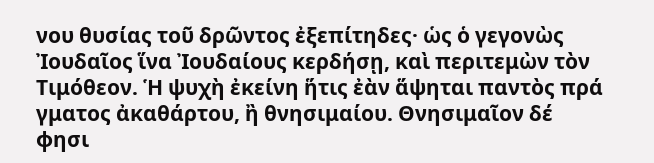νου θυσίας τοῦ δρῶντος ἐξεπίτηδες· ὡς ὁ γεγονὼς Ἰουδαῖος ἵνα Ἰουδαίους κερδήσῃ, καὶ περιτεμὼν τὸν Τιμόθεον. Ἡ ψυχὴ ἐκείνη ἥτις ἐὰν ἅψηται παντὸς πρά γματος ἀκαθάρτου, ἢ θνησιμαίου. Θνησιμαῖον δέ φησι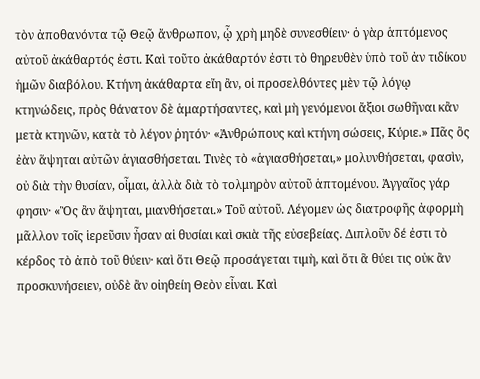τὸν ἀποθανόντα τῷ Θεῷ ἄνθρωπον, ᾧ χρὴ μηδὲ συνεσθίειν· ὁ γὰρ ἁπτόμενος αὐτοῦ ἀκάθαρτός ἐστι. Καὶ τοῦτο ἀκάθαρτόν ἐστι τὸ θηρευθὲν ὑπὸ τοῦ ἀν τιδίκου ἡμῶν διαβόλου. Κτήνη ἀκάθαρτα εἴη ἂν, οἱ προσελθόντες μὲν τῷ λόγῳ κτηνώδεις, πρὸς θάνατον δὲ ἁμαρτήσαντες, καὶ μὴ γενόμενοι ἄξιοι σωθῆναι κἂν μετὰ κτηνῶν, κατὰ τὸ λέγον ῥητόν· «Ἀνθρώπους καὶ κτήνη σώσεις, Κύριε.» Πᾶς ὃς ἐὰν ἅψηται αὐτῶν ἁγιασθήσεται. Τινὲς τὸ «ἁγιασθήσεται,» μολυνθήσεται, φασὶν, οὐ διὰ τὴν θυσίαν, οἶμαι, ἀλλὰ διὰ τὸ τολμηρὸν αὐτοῦ ἁπτομένου. Ἀγγαῖος γάρ φησιν· «Ὃς ἂν ἅψηται, μιανθήσεται.» Τοῦ αὐτοῦ. Λέγομεν ὡς διατροφῆς ἀφορμὴ μᾶλλον τοῖς ἱερεῦσιν ἦσαν αἱ θυσίαι καὶ σκιὰ τῆς εὐσεβείας. Διπλοῦν δέ ἐστι τὸ κέρδος τὸ ἀπὸ τοῦ θύειν· καὶ ὅτι Θεῷ προσάγεται τιμὴ, καὶ ὅτι ἃ θύει τις οὐκ ἂν προσκυνήσειεν, οὐδὲ ἂν οἰηθείη Θεὸν εἶναι. Καὶ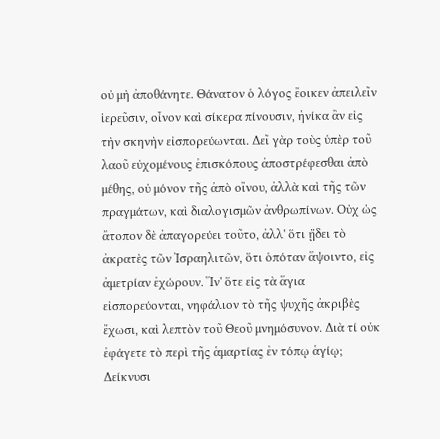οὐ μὴ ἀποθάνητε. Θάνατον ὁ λόγος ἔοικεν ἀπειλεῖν ἱερεῦσιν, οἶνον καὶ σίκερα πίνουσιν, ἡνίκα ἂν εἰς τὴν σκηνὴν εἰσπορεύωνται. Δεῖ γὰρ τοὺς ὑπὲρ τοῦ λαοῦ εὐχομένους ἐπισκόπους ἀποστρέφεσθαι ἀπὸ μέθης, οὐ μόνον τῆς ἀπὸ οἴνου, ἀλλὰ καὶ τῆς τῶν πραγμάτων, καὶ διαλογισμῶν ἀνθρωπίνων. Οὐχ ὡς ἄτοπον δὲ ἀπαγορεύει τοῦτο, ἀλλ' ὅτι ᾔδει τὸ ἀκρατὲς τῶν Ἰσραηλιτῶν, ὅτι ὁπόταν ἅψοιντο, εἰς ἀμετρίαν ἐχώρουν. Ἵν' ὅτε εἰς τὰ ἅγια εἰσπορεύονται, νηφάλιον τὸ τῆς ψυχῆς ἀκριβὲς ἔχωσι, καὶ λεπτὸν τοῦ Θεοῦ μνημόσυνον. Διὰ τί οὐκ ἐφάγετε τὸ περὶ τῆς ἁμαρτίας ἐν τόπῳ ἁγίῳ; Δείκνυσι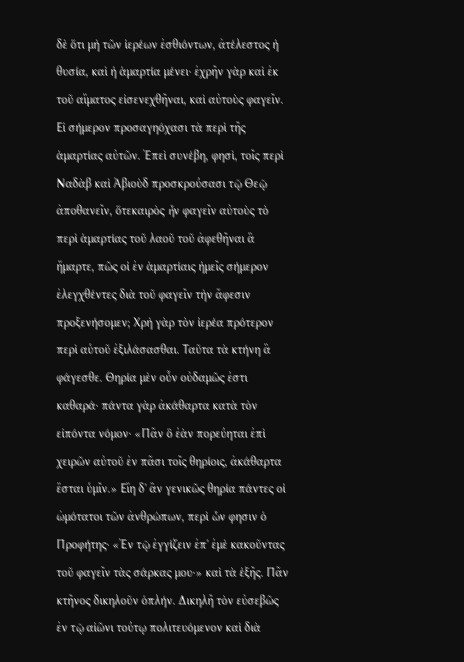δὲ ὅτι μὴ τῶν ἱερέων ἐσθιόντων, ἀτέλεστος ἡ θυσία, καὶ ἡ ἁμαρτία μένει· ἐχρῆν γὰρ καὶ ἐκ τοῦ αἵματος εἰσενεχθῆναι, καὶ αὐτοὺς φαγεῖν. Εἰ σήμερον προσαγηόχασι τὰ περὶ τῆς ἁμαρτίας αὐτῶν. Ἐπεὶ συνέβη, φησὶ, τοῖς περὶ Ναδὰβ καὶ Ἀβιοὺδ προσκρούσασι τῷ Θεῷ ἀποθανεῖν, ὅτεκαιρὸς ἦν φαγεῖν αὐτοὺς τὸ περὶ ἁμαρτίας τοῦ λαοῦ τοῦ ἀφεθῆναι ἃ ἥμαρτε, πῶς οἱ ἐν ἁμαρτίαις ἡμεῖς σήμερον ἐλεγχθέντες διὰ τοῦ φαγεῖν τὴν ἄφεσιν προξενήσομεν; Χρὴ γὰρ τὸν ἱερέα πρότερον περὶ αὑτοῦ ἐξιλάσασθαι. Ταῦτα τὰ κτήνη ἃ φάγεσθε. Θηρία μὲν οὖν οὐδαμῶς ἐστι καθαρά· πάντα γὰρ ἀκάθαρτα κατὰ τὸν εἰπόντα νόμον· «Πᾶν ὃ ἐὰν πορεύηται ἐπὶ χειρῶν αὐτοῦ ἐν πᾶσι τοῖς θηρίοις, ἀκάθαρτα ἔσται ὑμῖν.» Εἴη δ' ἂν γενικῶς θηρία πάντες οἱ ὠμότατοι τῶν ἀνθρώπων, περὶ ὧν φησιν ὁ Προφήτης· «Ἐν τῷ ἐγγίζειν ἐπ' ἐμὲ κακοῦντας τοῦ φαγεῖν τὰς σάρκας μου·» καὶ τὰ ἑξῆς. Πᾶν κτῆνος δικηλοῦν ὁπλήν. Δικηλῆ τὸν εὐσεβῶς ἐν τῷ αἰῶνι τούτῳ πολιτευόμενον καὶ διὰ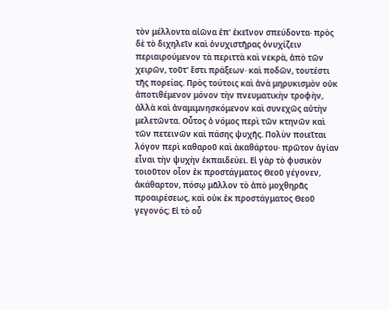τὸν μέλλοντα αἰῶνα ἐπ' ἐκεῖνον σπεύδοντα· πρὸς δὲ τὸ διχηλεῖν καὶ ὀνυχιστῆρας ὀνυχίζειν περιαιρούμενον τὰ περιττὰ καὶ νεκρὰ, ἀπὸ τῶν χειρῶν, τοῦτ' ἔστι πράξεων· καὶ ποδῶν, τουτέστι τῆς πορείας. Πρὸς τούτοις καὶ ἀνὰ μηρυκισμὸν οὐκ ἀποτιθέμενον μόνον τὴν πνευματικὴν τροφὴν, ἀλλὰ καὶ ἀναμιμνησκόμενον καὶ συνεχῶς αὐτὴν μελετῶντα. Οὗτος ὁ νόμος περὶ τῶν κτηνῶν καὶ τῶν πετεινῶν καὶ πάσης ψυχῆς. Πολὺν ποιεῖται λόγον περὶ καθαροῦ καὶ ἀκαθάρτου· πρῶτον ἁγίαν εἶναι τὴν ψυχὴν ἐκπαιδεύει. Εἰ γὰρ τὸ φυσικὸν τοιοῦτον οἷον ἐκ προστάγματος Θεοῦ γέγονεν, ἀκάθαρτον, πόσῳ μᾶλλον τὸ ἀπὸ μοχθηρᾶς προαιρέσεως, καὶ οὐκ ἐκ προστάγματος Θεοῦ γεγονός; Εἰ τὸ οὗ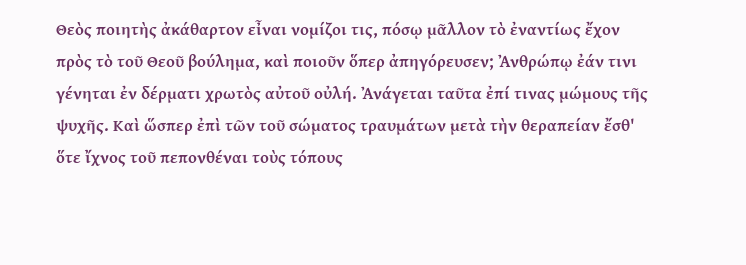Θεὸς ποιητὴς ἀκάθαρτον εἶναι νομίζοι τις, πόσῳ μᾶλλον τὸ ἐναντίως ἔχον πρὸς τὸ τοῦ Θεοῦ βούλημα, καὶ ποιοῦν ὅπερ ἀπηγόρευσεν; Ἀνθρώπῳ ἐάν τινι γένηται ἐν δέρματι χρωτὸς αὐτοῦ οὐλή. Ἀνάγεται ταῦτα ἐπί τινας μώμους τῆς ψυχῆς. Καὶ ὥσπερ ἐπὶ τῶν τοῦ σώματος τραυμάτων μετὰ τὴν θεραπείαν ἔσθ' ὅτε ἴχνος τοῦ πεπονθέναι τοὺς τόπους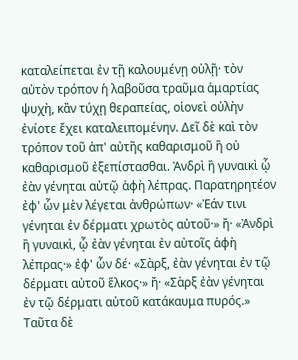καταλείπεται ἐν τῇ καλουμένῃ οὐλῇ· τὸν αὐτὸν τρόπον ἡ λαβοῦσα τραῦμα ἁμαρτίας ψυχὴ, κἂν τύχῃ θεραπείας, οἱονεὶ οὐλὴν ἐνίοτε ἔχει καταλειπομένην. Δεῖ δὲ καὶ τὸν τρόπον τοῦ ἀπ' αὐτῆς καθαρισμοῦ ἢ οὐ καθαρισμοῦ ἐξεπίστασθαι. Ἀνδρὶ ἢ γυναικὶ ᾧ ἐὰν γένηται αὐτῷ ἁφὴ λέπρας. Παρατηρητέον ἐφ' ὧν μὲν λέγεται ἀνθρώπων· «Ἐάν τινι γένηται ἐν δέρματι χρωτὸς αὐτοῦ·» ἤ· «Ἀνδρὶ ἢ γυναικὶ, ᾧ ἐὰν γένηται ἐν αὐτοῖς ἁφὴ λέπρας·» ἐφ' ὧν δέ· «Σὰρξ, ἐὰν γένηται ἐν τῷ δέρματι αὐτοῦ ἕλκος·» ἤ· «Σὰρξ ἐὰν γένηται ἐν τῷ δέρματι αὐτοῦ κατάκαυμα πυρός.» Ταῦτα δὲ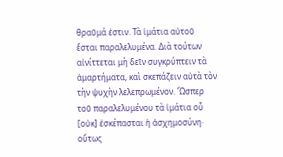θραῦμά ἐστιν. Τὰ ἱμάτια αὐτοῦ ἔσται παραλελυμένα. Διὰ τούτων αἰνίττεται μὴ δεῖν συγκρύπτειν τὰ ἁμαρτήματα, καὶ σκεπάζειν αὐτὰ τὸν τὴν ψυχὴν λελεπρωμένον. Ὥσπερ τοῦ παραλελυμένου τὰ ἱμάτια οὗ [οὐκ] ἐσκέπασται ἡ ἀσχημοσύνη· οὕτως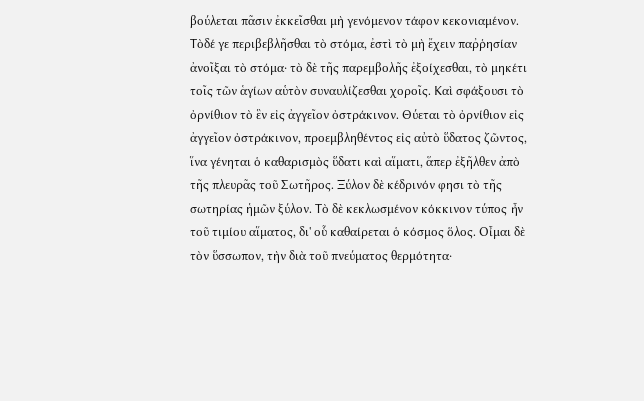βούλεται πᾶσιν ἐκκεῖσθαι μὴ γενόμενον τάφον κεκονιαμένον. Τὸδέ γε περιβεβλῆσθαι τὸ στόμα, ἐστὶ τὸ μὴ ἔχειν παῤῥησίαν ἀνοῖξαι τὸ στόμα· τὸ δὲ τῆς παρεμβολῆς ἐξοίχεσθαι, τὸ μηκέτι τοῖς τῶν ἁγίων αὑτὸν συναυλίζεσθαι χοροῖς. Καὶ σφάξουσι τὸ ὀρνίθιον τὸ ἓν εἰς ἀγγεῖον ὀστράκινον. Θύεται τὸ ὀρνίθιον εἰς ἀγγεῖον ὀστράκινον, προεμβληθέντος εἰς αὐτὸ ὕδατος ζῶντος, ἵνα γένηται ὁ καθαρισμὸς ὕδατι καὶ αἵματι, ἅπερ ἐξῆλθεν ἀπὸ τῆς πλευρᾶς τοῦ Σωτῆρος. Ξύλον δὲ κέδρινόν φησι τὸ τῆς σωτηρίας ἡμῶν ξύλον. Τὸ δὲ κεκλωσμένον κόκκινον τύπος ἦν τοῦ τιμίου αἵματος, δι' οὗ καθαίρεται ὁ κόσμος ὅλος. Οἶμαι δὲ τὸν ὕσσωπον, τὴν διὰ τοῦ πνεύματος θερμότητα·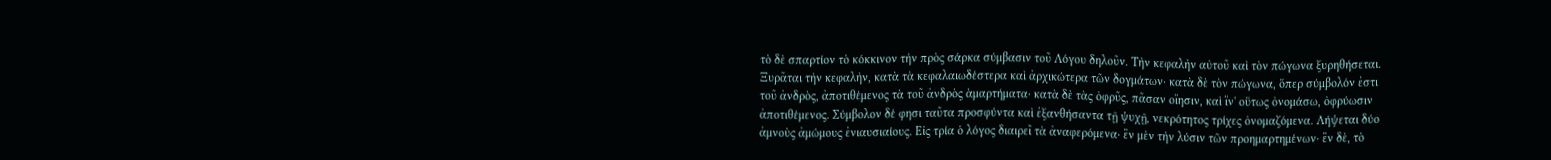τὸ δὲ σπαρτίον τὸ κόκκινον τὴν πρὸς σάρκα σύμβασιν τοῦ Λόγου δηλοῦν. Τὴν κεφαλὴν αὐτοῦ καὶ τὸν πώγωνα ξυρηθήσεται. Ξυρᾶται τὴν κεφαλὴν, κατὰ τὰ κεφαλαιωδέστερα καὶ ἀρχικώτερα τῶν δογμάτων· κατὰ δὲ τὸν πώγωνα, ὅπερ σύμβολόν ἐστι τοῦ ἀνδρὸς, ἀποτιθέμενος τὰ τοῦ ἀνδρὸς ἁμαρτήματα· κατὰ δὲ τὰς ὀφρῦς, πᾶσαν οἴησιν, καὶ ἵν' οὕτως ὀνομάσω, ὀφρύωσιν ἀποτιθέμενος. Σύμβολον δέ φησι ταῦτα προσφύντα καὶ ἐξανθήσαντα τῇ ψυχῇ, νεκρότητος τρίχες ὀνομαζόμενα. Λήψεται δύο ἀμνοὺς ἀμώμους ἐνιαυσιαίους. Εἰς τρία ὁ λόγος διαιρεῖ τὰ ἀναφερόμενα· ἓν μὲν τὴν λύσιν τῶν προημαρτημένων· ἓν δὲ, τὸ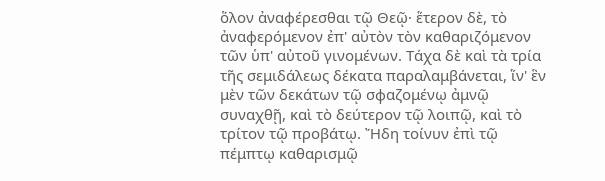ὅλον ἀναφέρεσθαι τῷ Θεῷ· ἕτερον δὲ, τὸ ἀναφερόμενον ἐπ' αὐτὸν τὸν καθαριζόμενον τῶν ὑπ' αὐτοῦ γινομένων. Τάχα δὲ καὶ τὰ τρία τῆς σεμιδάλεως δέκατα παραλαμβάνεται, ἵν' ἓν μὲν τῶν δεκάτων τῷ σφαζομένῳ ἀμνῷ συναχθῇ, καὶ τὸ δεύτερον τῷ λοιπῷ, καὶ τὸ τρίτον τῷ προβάτῳ. Ἤδη τοίνυν ἐπὶ τῷ πέμπτῳ καθαρισμῷ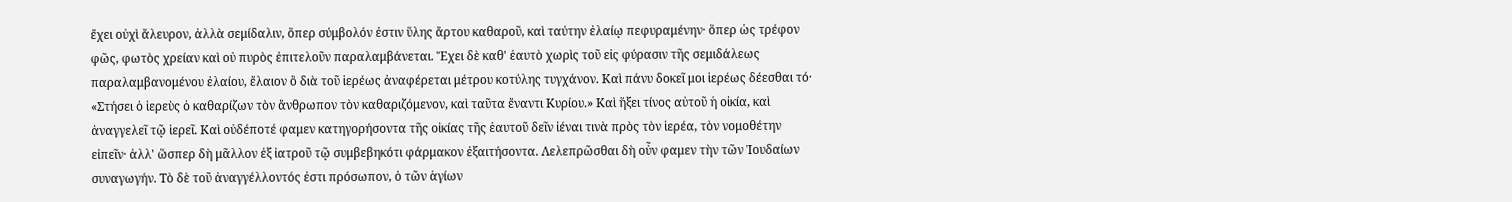ἔχει οὐχὶ ἄλευρον, ἀλλὰ σεμίδαλιν, ὅπερ σύμβολόν ἐστιν ὕλης ἄρτου καθαροῦ, καὶ ταύτην ἐλαίῳ πεφυραμένην· ὅπερ ὡς τρέφον φῶς, φωτὸς χρείαν καὶ οὐ πυρὸς ἐπιτελοῦν παραλαμβάνεται. Ἔχει δὲ καθ' ἑαυτὸ χωρὶς τοῦ εἰς φύρασιν τῆς σεμιδάλεως παραλαμβανομένου ἐλαίου, ἔλαιον ὃ διὰ τοῦ ἱερέως ἀναφέρεται μέτρου κοτύλης τυγχάνον. Καὶ πάνυ δοκεῖ μοι ἱερέως δέεσθαι τό· «Στήσει ὁ ἱερεὺς ὁ καθαρίζων τὸν ἄνθρωπον τὸν καθαριζόμενον, καὶ ταῦτα ἔναντι Κυρίου.» Καὶ ἥξει τίνος αὐτοῦ ἡ οἰκία, καὶ ἀναγγελεῖ τῷ ἱερεῖ. Καὶ οὐδέποτέ φαμεν κατηγορήσοντα τῆς οἰκίας τῆς ἑαυτοῦ δεῖν ἰέναι τινὰ πρὸς τὸν ἱερέα, τὸν νομοθέτην εἰπεῖν· ἀλλ' ὥσπερ δὴ μᾶλλον ἐξ ἰατροῦ τῷ συμβεβηκότι φάρμακον ἐξαιτήσοντα. Λελεπρῶσθαι δὴ οὖν φαμεν τὴν τῶν Ἰουδαίων συναγωγήν. Τὸ δὲ τοῦ ἀναγγέλλοντός ἐστι πρόσωπον, ὁ τῶν ἁγίων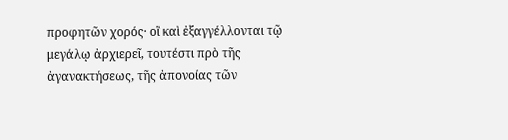προφητῶν χορός· οἳ καὶ ἐξαγγέλλονται τῷ μεγάλῳ ἀρχιερεῖ, τουτέστι πρὸ τῆς ἀγανακτήσεως, τῆς ἀπονοίας τῶν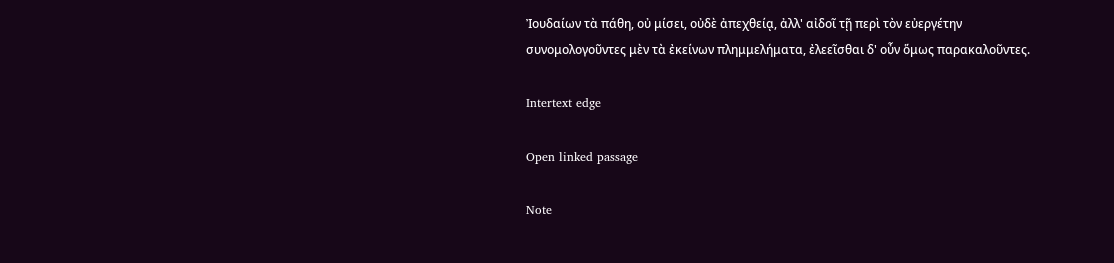Ἰουδαίων τὰ πάθη, οὐ μίσει, οὐδὲ ἀπεχθείᾳ, ἀλλ' αἰδοῖ τῇ περὶ τὸν εὐεργέτην συνομολογοῦντες μὲν τὰ ἐκείνων πλημμελήματα, ἐλεεῖσθαι δ' οὖν ὅμως παρακαλοῦντες.

Intertext edge

Open linked passage

Note